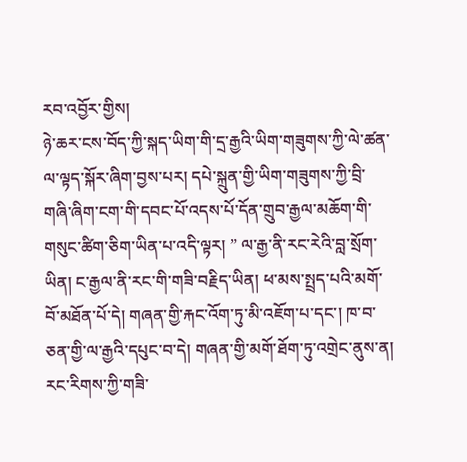རབ་འབྱོར་གྱིས།
ཉེ་ཆར་ངས་བོད་ཀྱི་སྐད་ཡིག་གི་དྲ་རྒྱའི་ཡིག་གཟུགས་ཀྱི་ལེ་ཚན་ལ་ལྟད་སྐོར་ཞིག་བྱས་པར། དཔེ་སྐྲུན་གྱི་ཡིག་གཟུགས་ཀྱི་བྲི་གཞི་ཞིག་ངག་གི་དབང་པོ་འདས་པོ་དོན་གྲུབ་རྒྱལ་མཆོག་གི་གསུང་ཚིག་ཅིག་ཡིན་པ་འདི་ལྟར། ” ལ་རྒྱ་ནི་རང་རེའི་བླ་སྲོག་ཡིན། ང་རྒྱལ་ནི་རང་གི་གཟི་བརྗིད་ཡིན། ཕ་མས་སྤྲད་པའི་མགོ་བོ་མཐོན་པོ་དེ། གཞན་གྱི་རྐང་འོག་ཏུ་མི་འཇོག་པ་དང་། ཁ་བ་ཅན་གྱི་ལ་རྒྱའི་དཔུང་བ་དེ། གཞན་གྱི་མགོ་ཐོག་ཏུ་འགྲེང་ནུས་ན། རང་རིགས་ཀྱི་གཟི་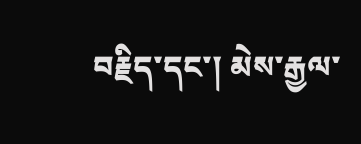བརྗིད་དང་། མེས་རྒྱལ་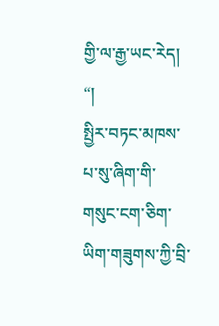གྱི་ལ་རྒྱ་ཡང་རེད། “།
སྤྱིར་བཏང་མཁས་པ་སུ་ཞིག་གི་གསུང་ངག་ཅིག་ཡིག་གཟུགས་ཀྱི་བྲི་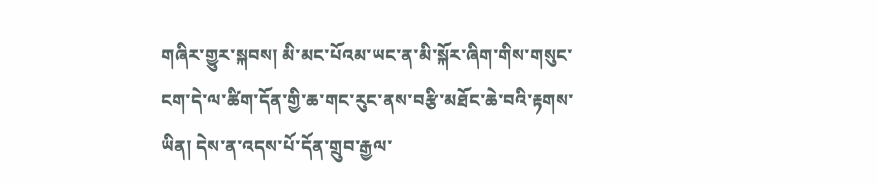གཞིར་གྱུར་སྐབས། མི་མང་པོའམ་ཡང་ན་མི་སྐོར་ཞིག་གིས་གསུང་ངག་དེ་ལ་ཚིག་དོན་གྱི་ཆ་གང་རུང་ནས་བརྩི་མཐོང་ཆེ་བའི་རྟགས་ཡིན། དེས་ན་འདས་པོ་དོན་གྲུབ་རྒྱལ་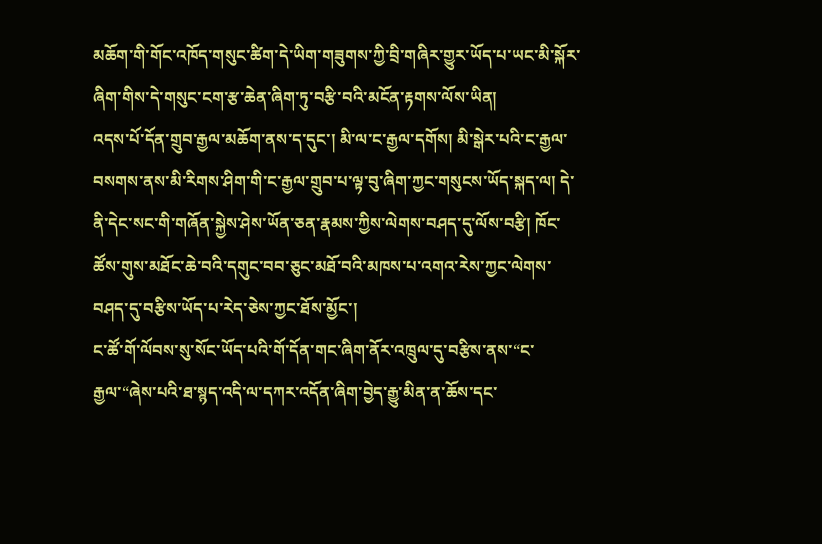མཆོག་གི་གོང་འཁོད་གསུང་ཚིག་དེ་ཡིག་གཟུགས་ཀྱི་བྲི་གཞིར་གྱུར་ཡོད་པ་ཡང་མི་སྐོར་ཞིག་གིས་དེ་གསུང་ངག་རྩ་ཆེན་ཞིག་ཏུ་བརྩི་བའི་མངོན་རྟགས་ལོས་ཡིན།
འདས་པོ་དོན་གྲུབ་རྒྱལ་མཆོག་ནས་ད་དུང་། མི་ལ་ང་རྒྱལ་དགོས། མི་སྒེར་པའི་ང་རྒྱལ་བསགས་ནས་མི་རིགས་ཤིག་གི་ང་རྒྱལ་གྲུབ་པ་ལྟ་བུ་ཞིག་ཀྱང་གསུངས་ཡོད་སྐད་ལ། དེ་ནི་དེང་སང་གི་གཞོན་སྐྱེས་ཤེས་ཡོན་ཅན་རྣམས་ཀྱིས་ལེགས་བཤད་དུ་ལོས་བརྩི། ཁོང་ཚོས་གུས་མཐོང་ཆེ་བའི་དགུང་བབ་ཅུང་མཐོ་བའི་མཁས་པ་འགའ་རེས་ཀྱང་ལེགས་བཤད་དུ་བརྩིས་ཡོད་པ་རེད་ཅེས་ཀྱང་ཐོས་མྱོང་།
ང་ཚོ་གོ་ལོབས་སུ་སོང་ཡོད་པའི་གོ་དོན་གང་ཞིག་ནོར་འཁྲུལ་དུ་བརྩིས་ནས་“ང་རྒྱལ་“ཞེས་པའི་ཐ་སྙད་འདི་ལ་དཀར་འདོན་ཞིག་བྱེད་རྒྱུ་མིན་ན་ཆོས་དང་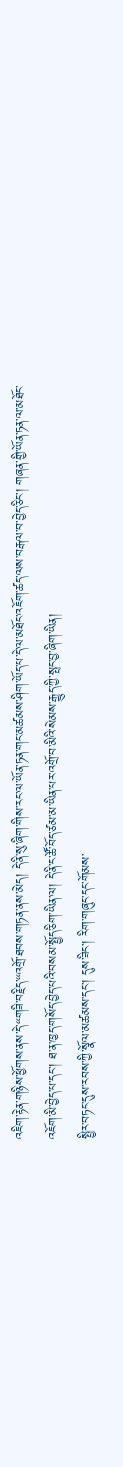འཇིག་རྟེན་གཉིས་ཕྱོགས་ནས་དེ་“གཟི་བརྗིད་“འགྲོ་ཐབས་གཏན་ནས་མེད། དེ་ནི་སུ་ཞིག་གིས་རང་ལ་ཡོན་ཏན་གང་མཚམས་ཤིག་ཡོད་པ་དེ་ལ་མཐོང་འཇོག་ཚད་ལས་བརྒལ་བ་བྱེད་ཅིང་། གཞན་གྱི་ཡོན་ཏན་ལ་མཐོང་འཇོག་མི་བྱེད་པ་དང་། ཐ་ན་ཁྱད་གསོད་བྱེད་པའི་བསམ་སྤྱོད་ཅིག་ཡིན་ལ། དེ་ནི་ང་ཚོ་བོད་ཙམ་མ་ཡིན་པར་འགྲོ་བ་མིའི་སེམས་རྒྱུད་ཀྱི་སྤང་བྱ་ཞིག་ཡིན།
སྤྱིར་བཏང་དུས་རབས་ཀྱི་སྣོལ་མཚམས་དང་། དུས་ཟིང་། རིག་གཞུང་དང་གོམས་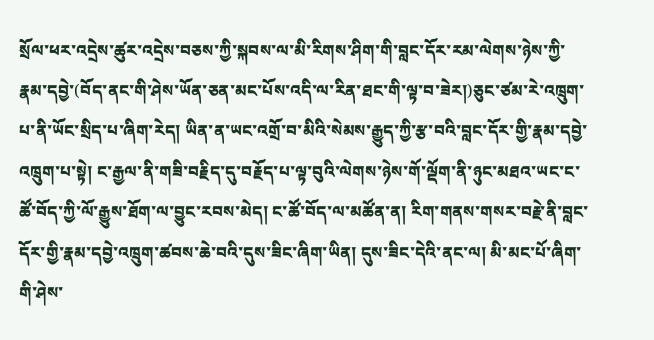སྲོལ་ཕར་འདྲེས་ཚུར་འདྲེས་བཅས་ཀྱི་སྐབས་ལ་མི་རིགས་ཤིག་གི་བླང་དོར་རམ་ལེགས་ཉེས་ཀྱི་རྣམ་དབྱེ་(བོད་ནང་གི་ཤེས་ཡོན་ཅན་མང་པོས་འདི་ལ་རིན་ཐང་གི་ལྟ་བ་ཟེར།)ཅུང་ཙམ་རེ་འཁྲུག་པ་ནི་ཡོང་སྲིད་པ་ཞིག་རེད། ཡིན་ན་ཡང་འགྲོ་བ་མིའི་སེམས་རྒྱུད་ཀྱི་རྩ་བའི་བླང་དོར་གྱི་རྣམ་དབྱེ་འཁྲུག་པ་སྟེ། ང་རྒྱལ་ནི་གཟི་བརྗིད་དུ་བརྗོད་པ་ལྟ་བུའི་ལེགས་ཉེས་གོ་ལྡོག་ནི་ཉུང་མཐའ་ཡང་ང་ཚོ་བོད་ཀྱི་ལོ་རྒྱུས་ཐོག་ལ་བྱུང་རབས་མེད། ང་ཚོ་བོད་ལ་མཚོན་ན། རིག་གནས་གསར་བརྗེ་ནི་བླང་དོར་གྱི་རྣམ་དབྱེ་འཁྲུག་ཚབས་ཆེ་བའི་དུས་ཟིང་ཞིག་ཡིན། དུས་ཟིང་དེའི་ནང་ལ། མི་མང་པོ་ཞིག་གི་ཤེས་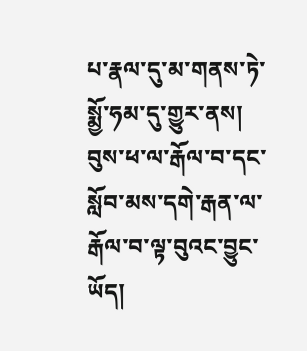པ་རྣལ་དུ་མ་གནས་ཏེ་སྨྱོ་ཧམ་དུ་གྱུར་ནས། བུས་ཕ་ལ་རྒོལ་བ་དང་སློབ་མས་དགེ་རྒན་ལ་རྒོལ་བ་ལྟ་བུའང་བྱུང་ཡོད།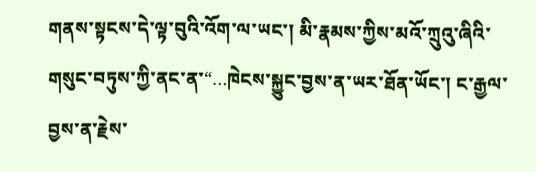གནས་སྟངས་དེ་ལྟ་བུའི་འོག་ལ་ཡང་། མི་རྣམས་ཀྱིས་མའོ་ཀྲུའུ་ཞིའི་གསུང་བཏུས་ཀྱི་ནང་ན་“…ཁེངས་སྐྱུང་བྱས་ན་ཡར་ཐོན་ཡོང་། ང་རྒྱལ་བྱས་ན་རྗེས་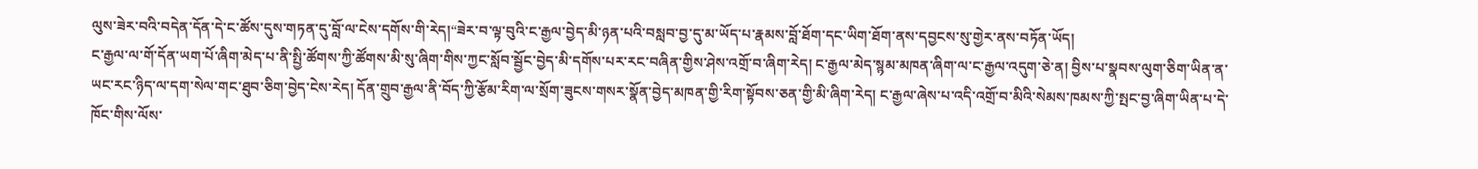ལུས་ཟེར་བའི་བདེན་དོན་དེ་ང་ཚོས་དུས་གཏན་དུ་བློ་ལ་ངེས་དགོས་གི་རེད།“ཟེར་བ་ལྟ་བུའི་ང་རྒྱལ་བྱེད་མི་ཉན་པའི་བསླབ་བྱ་དུ་མ་ཡོད་པ་རྣམས་བློ་ཐོག་དང་ཡིག་ཐོག་ནས་དབྱངས་སུ་གྱེར་ནས་བཏོན་ཡོད།
ང་རྒྱལ་ལ་གོ་དོན་ཡག་པོ་ཞིག་མེད་པ་ནི་སྤྱི་ཚོགས་ཀྱི་ཚོགས་མི་སུ་ཞིག་གིས་ཀྱང་སློབ་སྦྱོང་བྱེད་མི་དགོས་པར་རང་བཞིན་གྱིས་ཤེས་འགྲོ་བ་ཞིག་རེད། ང་རྒྱལ་མེད་སྙམ་མཁན་ཞིག་ལ་ང་རྒྱལ་འདུག་ཅེ་ན། བྱིས་པ་སྣབས་ལུག་ཅིག་ཡིན་ན་ཡང་རང་ཉིད་ལ་དག་སེལ་གང་ཐུབ་ཅིག་བྱེད་ངེས་རེད། དོན་གྲུབ་རྒྱལ་ནི་བོད་ཀྱི་རྩོམ་རིག་ལ་སྲོག་ཟུངས་གསར་སྣོན་བྱེད་མཁན་གྱི་རིག་སྟོབས་ཅན་གྱི་མི་ཞིག་རེད། ང་རྒྱལ་ཞེས་པ་འདི་འགྲོ་བ་མིའི་སེམས་ཁམས་ཀྱི་སྤང་བྱ་ཞིག་ཡིན་པ་དེ་ཁོང་གིས་ལོས་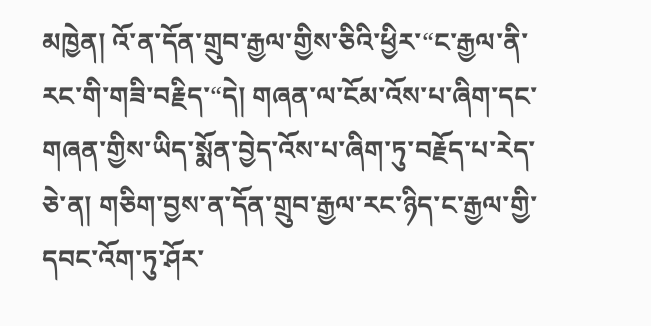མཁྱེན། འོ་ན་དོན་གྲུབ་རྒྱལ་གྱིས་ཅིའི་ཕྱིར་“ང་རྒྱལ་ནི་རང་གི་གཟི་བརྗིད་“དེ། གཞན་ལ་ངོམ་འོས་པ་ཞིག་དང་གཞན་གྱིས་ཡིད་སྨོན་བྱེད་འོས་པ་ཞིག་ཏུ་བརྗོད་པ་རེད་ཅེ་ན། གཅིག་བྱས་ན་དོན་གྲུབ་རྒྱལ་རང་ཉིད་ང་རྒྱལ་གྱི་དབང་འོག་ཏུ་ཤོར་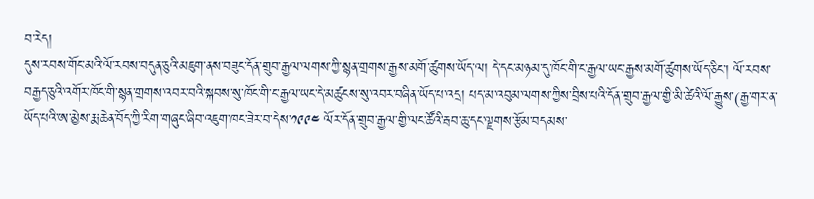བ་རེད།
དུས་རབས་གོང་མའི་ལོ་རབས་བདུན་ཅུའི་མཇུག་ནས་བཟུང་དོན་གྲུབ་རྒྱལ་ལགས་ཀྱི་སྙན་གྲགས་རྒྱས་མགོ་ཚུགས་ཡོད་ལ། དེ་དང་མཉམ་དུ་ཁོང་གི་ང་རྒྱལ་ཡང་རྒྱས་མགོ་ཚུགས་ཡོད་ཅིང་། ལོ་རབས་བརྒྱད་ཅུའི་འགོར་ཁོང་གི་སྙན་གྲགས་འབར་བའི་སྐབས་སུ་ཁོང་གི་ང་རྒྱལ་ཡང་དེ་མཚུངས་སུ་འབར་བཞིན་ཡོད་པ་འདྲ། པད་མ་འབུམ་ལགས་ཀྱིས་བྲིས་པའི་དོན་གྲུབ་རྒྱལ་གྱི་མི་ཚེའི་ལོ་རྒྱུས་(རྒྱ་གར་ན་ཡོད་པའི་ཨ་མྱེས་རྨ་ཆེན་བོད་ཀྱི་རིག་གཞུང་ཞིབ་འཇུག་ཁང་ཟེར་བ་དེས་༡༩༩༤ ལོར་དོན་གྲུབ་རྒྱལ་གྱི་ལང་ཚོའི་རྦབ་ཆུ་དང་ལྗགས་རྩོམ་བདམས་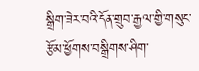སྒྲིག་ཟེར་བའི་དོན་གྲུབ་རྒྱལ་གྱི་གསུང་རྩོམ་ཕྱོགས་བསྒྲིགས་ཤིག་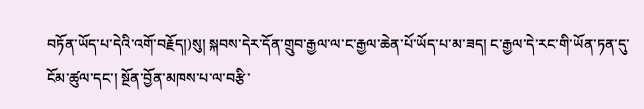བཏོན་ཡོད་པ་དེའི་འགོ་བརྗོད།)སུ། སྐབས་དེར་དོན་གྲུབ་རྒྱལ་ལ་ང་རྒྱལ་ཆེན་པོ་ཡོད་པ་མ་ཟད། ང་རྒྱལ་དེ་རང་གི་ཡོན་ཏན་དུ་ངོམ་ཚུལ་དང་། སྔོན་བྱོན་མཁས་པ་ལ་བརྩི་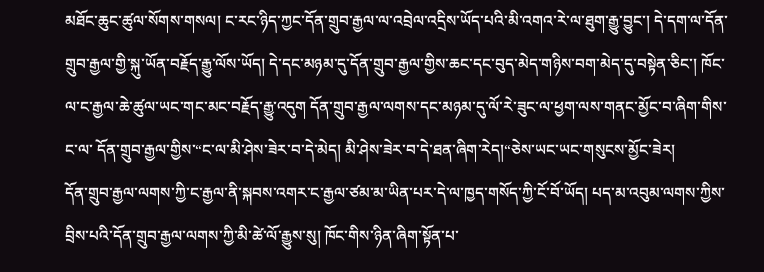མཐོང་ཆུང་ཚུལ་སོགས་གསལ། ང་རང་ཉིད་ཀྱང་དོན་གྲུབ་རྒྱལ་ལ་འབྲེལ་འདྲིས་ཡོད་པའི་མི་འགའ་རེ་ལ་ཐུག་རྒྱུ་བྱུང་། དེ་དག་ལ་དོན་གྲུབ་རྒྱལ་གྱི་སྐུ་ཡོན་བརྗོད་རྒྱུ་ལོས་ཡོད། དེ་དང་མཉམ་དུ་དོན་གྲུབ་རྒྱལ་གྱིས་ཆང་དང་བུད་མེད་གཉིས་བག་མེད་དུ་བསྟེན་ཅིང་། ཁོང་ལ་ང་རྒྱལ་ཆེ་ཚུལ་ཡང་གང་མང་བརྗོད་རྒྱུ་འདུག དོན་གྲུབ་རྒྱལ་ལགས་དང་མཉམ་དུ་ལོ་རེ་ཟུང་ལ་ཕྱག་ལས་གནང་མྱོང་བ་ཞིག་གིས་ང་ལ་ དོན་གྲུབ་རྒྱལ་གྱིས་“ང་ལ་མི་ཤེས་ཟེར་བ་དེ་མེད། མི་ཤེས་ཟེར་བ་དེ་ཐན་ཞིག་རེད།“ཅེས་ཡང་ཡང་གསུངས་མྱོང་ཟེར།
དོན་གྲུབ་རྒྱལ་ལགས་ཀྱི་ང་རྒྱལ་ནི་སྐབས་འགར་ང་རྒྱལ་ཙམ་མ་ཡིན་པར་དེ་ལ་ཁྱད་གསོད་ཀྱི་ངོ་བོ་ཡོད། པད་མ་འབུམ་ལགས་ཀྱིས་བྲིས་པའི་དོན་གྲུབ་རྒྱལ་ལགས་ཀྱི་མི་ཚེ་ལོ་རྒྱུས་སུ། ཁོང་གིས་ཉིན་ཞིག་སྟོན་པ་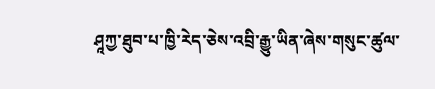ཤཱཀྱ་ཐུབ་པ་ཁྱི་རེད་ཅེས་འབྲི་རྒྱུ་ཡིན་ཞེས་གསུང་ཚུལ་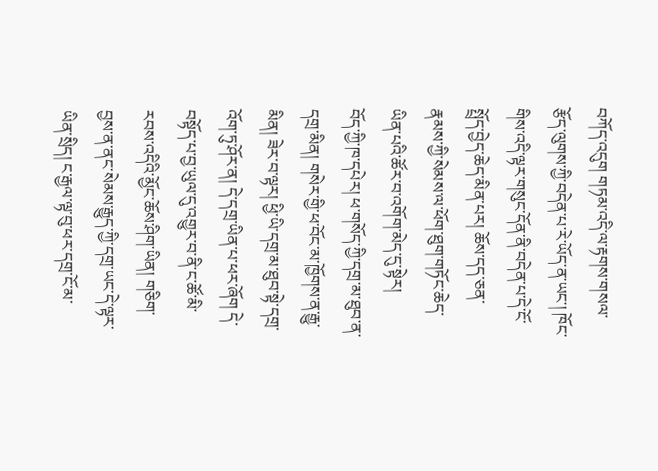བཀོད་འདུག གཏམ་འདི་ལ་རྟགས་གསལ་རྩོད་ལུགས་ཀྱི་བདེན་པ་རེ་ཡོད་ན་ཡང་། ཁོང་གིས་འདི་ལྟར་གསུང་དོན་ནི་བདེན་པ་དེ་ངོ་སྤྲོད་བྱེད་ཆེད་མིན་པར། ཆོས་དད་ཅན་རྣམས་ཀྱི་སེམས་ལ་ཕོག་ཐུག་གཏོང་ཆེད་ཡིན་པའི་ཚོར་བ་འགོག་མེད་དུ་སྟེར།
བོད་ཀྱི་ཁ་དཔེར། ཕ་གསོད་ཀྱི་དགྲ་མ་ཐུབ་ན་དགྲ་མིན། གསེར་གྱི་ཕ་བོང་མ་ཁྱོགས་ན་རྒྱུ་མིན། ཟེར་བ་ལྟར། ཕྱི་ཡི་དགྲ་མ་ཐུབ་སྟེ་དགྲ་འོག་ཏུ་ཤོར་ན། དེ་དགྲ་ཡིན་པ་ཕར་ཞོག དེ་བསྟོད་པ་བྱ་ཡུལ་དུ་འགྱུར་བ་ནི་ང་ཚོ་མི་རབས་འདིའི་མྱོང་ཆོས་ཤིག་ཡིན། གཅིག་བྱས་ན་ནང་སེམས་རྒྱུད་ཀྱི་དགྲ་ཡང་དེ་ལྟར་ཡིན་སྲིད། ང་རྒྱལ་ལྟ་བུ་ཕར་དགྲ་ངོ་མ་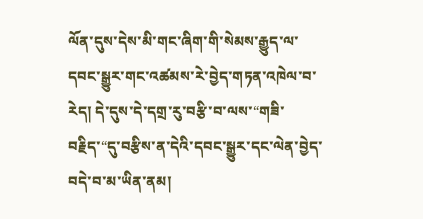ལོན་དུས་དེས་མི་གང་ཞིག་གི་སེམས་རྒྱུད་ལ་དབང་སྒྱུར་གང་འཚམས་རེ་བྱེད་གཏན་འཁེལ་བ་རེད། དེ་དུས་དེ་དགྲ་རུ་བརྩི་བ་ལས་“གཟི་བརྗིད་“དུ་བརྩིས་ན་དེའི་དབང་སྒྱུར་དང་ལེན་བྱེད་བདེ་བ་མ་ཡིན་ནམ།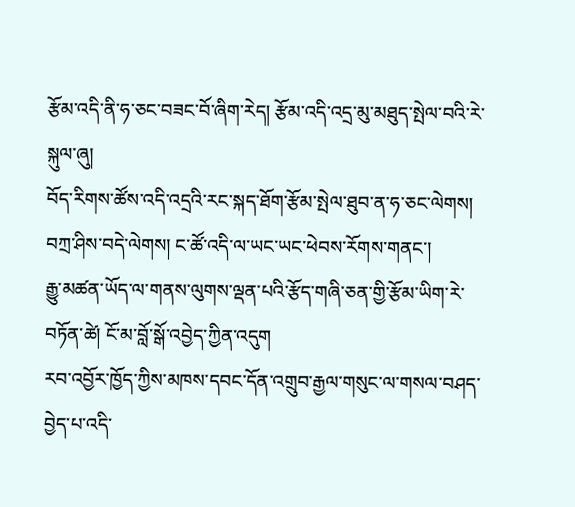རྩོམ་འདི་ནི་ཧ་ཅང་བཟང་བོ་ཞིག་རེད། རྩོམ་འདི་འདྲ་མུ་མཐུད་སྤེལ་བའི་རེ་སྐུལ་ཞུ།
བོད་རིགས་ཚོས་འདི་འདྲའི་རང་སྐད་ཐོག་རྩོམ་སྤེལ་ཐུབ་ན་ཧ་ཅང་ལེགས།
བཀྲ་ཤིས་བདེ་ལེགས། ང་ཚོ་འདི་ལ་ཡང་ཡང་ཕེབས་རོགས་གནང་།
རྒྱུ་མཚན་ཡོད་ལ་གནས་ལུགས་ལྡན་པའི་རྩོད་གཞི་ཅན་གྱི་རྩོམ་ཡིག་རེ་བཏོན་ཚེ། ངོ་མ་བློ་སྒོ་འབྱེད་ཀྱིན་འདུག
རབ་འབྱོར་ཁྱོད་ཀྱིས་མཁས་དབང་དོན་འགྲུབ་རྒྱལ་གསུང་ལ་གསལ་བཤད་བྱེད་པ་འདི་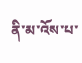ནི་མ་འོས་པ་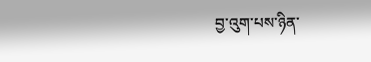བྱ་འུག་པས་ཉིན་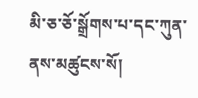མི་ཅ་ཅོ་སྒྲོགས་པ་དང་ཀུན་ནས་མཚུངས་སོ།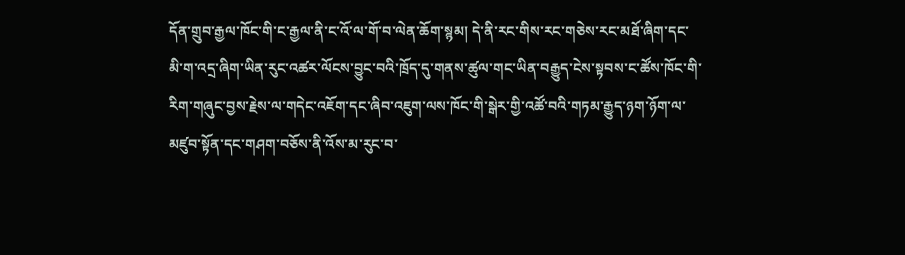དོན་གྲུབ་རྒྱལ་ཁོང་གི་ང་རྒྱལ་ནི་ང་འོ་ལ་གོ་བ་ལེན་ཆོག་སྙམ། དེ་ནི་རང་གིས་རང་གཅེས་རང་མཐོ་ཞིག་དང་མི་ག་འདྲ་ཞིག་ཡིན་རུང་འཚར་ལོངས་བྱུང་བའི་ཁྲོད་དུ་གནས་ཚུལ་གང་ཡིན་བརྒྱུད་ངེས་སྟབས་ང་ཚོས་ཁོང་གི་རིག་གཞུང་བྱས་རྗེས་ལ་གདེང་འཇོག་དང་ཞིབ་འཇུག་ལས་ཁོང་གི་སྒེར་གྱི་འཚོ་བའི་གཏམ་རྒྱུད་ཉག་ཉོག་ལ་མཛུབ་སྟོན་དང་གཤག་བཅོས་ནི་འོས་མ་རུང་བ་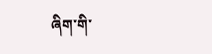ཞིག་གི་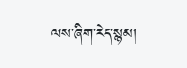ལས་ཞིག་རེད་སྙམ།